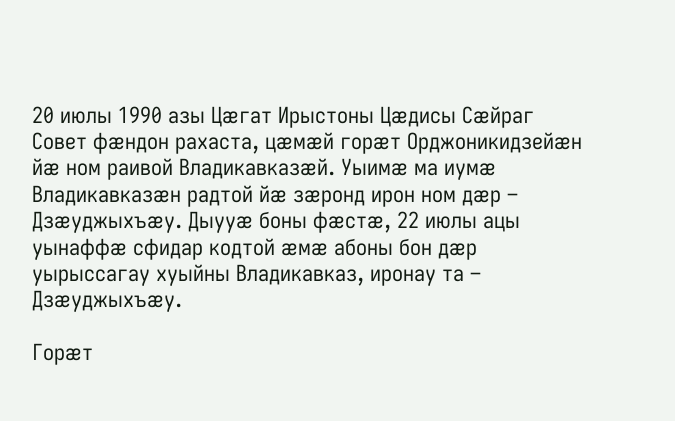20 июлы 1990 азы Цæгат Ирыстоны Цæдисы Сæйраг Совет фæндон рахаста, цæмæй горæт Орджоникидзейæн йæ ном раивой Владикавказæй. Уыимæ ма иумæ Владикавказæн радтой йæ зæронд ирон ном дæр – Дзæуджыхъæу. Дыууæ боны фæстæ, 22 июлы ацы уынаффæ сфидар кодтой æмæ абоны бон дæр уырыссагау хуыйны Владикавказ, иронау та – Дзæуджыхъæу.

Горæт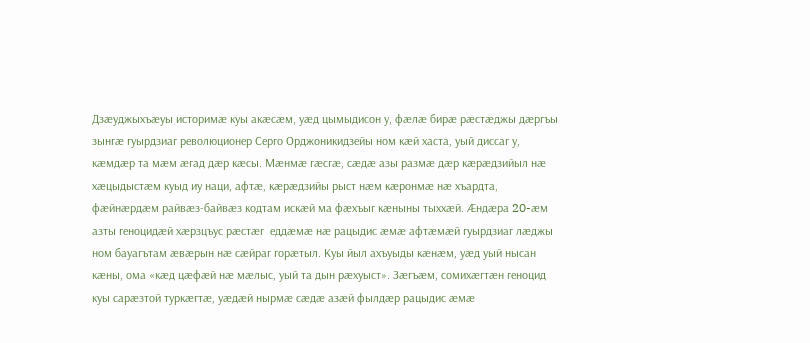Дзæуджыхъæуы историмæ куы акæсæм, уæд цымыдисон у, фæлæ бирæ рæстæджы дæргъы зынгæ гуырдзиаг революционер Серго Орджоникидзейы ном кæй хаста, уый диссаг у, кæмдæр та мæм æгад дæр кæсы. Мæнмæ гæсгæ, сæдæ азы размæ дæр кæрæдзийыл нæ хæцыдыстæм куыд иу наци, афтæ, кæрæдзийы рыст нæм кæронмæ нæ хъардта, фæйнæрдæм райвæз-байвæз кодтам искæй ма фæхъыг кæныны тыххæй. Æндæра 20-æм азты геноцидæй хæрзцъус рæстæг  еддæмæ нæ рацыдис æмæ афтæмæй гуырдзиаг лæджы ном бауагътам æвæрын нæ сæйраг горæтыл. Куы йыл ахъуыды кæнæм, уæд уый нысан кæны, ома «кæд цæфæй нæ мæлыс, уый та дын рæхуыст». Зæгъæм, сомихæгтæн геноцид куы сарæзтой туркæгтæ, уæдæй нырмæ сæдæ азæй фылдæр рацыдис æмæ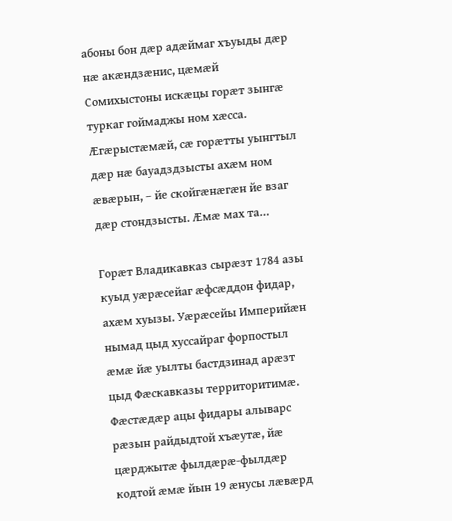абоны бон дæр адæймаг хъуыды дæр нæ акæндзæнис, цæмæй Сомихыстоны искæцы горæт зынгæ туркаг гоймаджы ном хæсса. Æгæрыстæмæй, сæ горæтты уынгтыл дæр нæ бауадздзысты ахæм ном æвæрын, – йе скойгæнæгæн йе взаг дæр стондзысты. Æмæ мах та…

Горæт Владикавказ сырæзт 1784 азы куыд уæрæсейаг æфсæддон фидар, ахæм хуызы. Уæрæсейы Империйæн нымад цыд хуссайраг форпостыл æмæ йæ уылты бастдзинад арæзт цыд Фæскавказы территоритимæ. Фæстæдæр ацы фидары алыварс рæзын райдыдтой хъæутæ, йæ цæрджытæ фылдæрæ-фылдæр кодтой æмæ йын 19 æнусы лæвæрд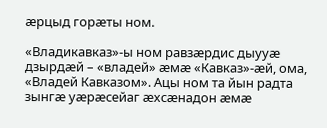æрцыд горæты ном.

«Владикавказ»-ы ном равзæрдис дыууæ дзырдæй – «владей» æмæ «Кавказ»-æй, ома, «Владей Кавказом». Ацы ном та йын радта зынгæ уæрæсейаг æхсæнадон æмæ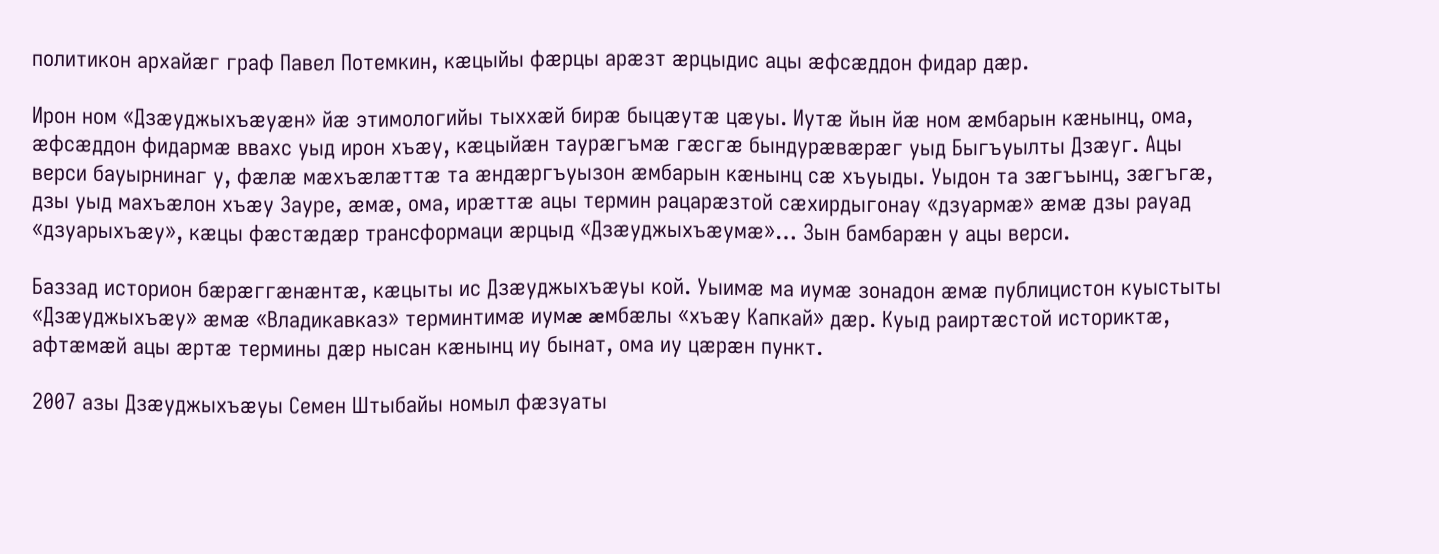политикон архайæг граф Павел Потемкин, кæцыйы фæрцы арæзт æрцыдис ацы æфсæддон фидар дæр.

Ирон ном «Дзæуджыхъæуæн» йæ этимологийы тыххæй бирæ быцæутæ цæуы. Иутæ йын йæ ном æмбарын кæнынц, ома, æфсæддон фидармæ ввахс уыд ирон хъæу, кæцыйæн таурæгъмæ гæсгæ бындурæвæрæг уыд Быгъуылты Дзæуг. Ацы верси бауырнинаг у, фæлæ мæхъæлæттæ та æндæргъуызон æмбарын кæнынц сæ хъуыды. Уыдон та зæгъынц, зæгъгæ, дзы уыд махъæлон хъæу Зауре, æмæ, ома, ирæттæ ацы термин рацарæзтой сæхирдыгонау «дзуармæ» æмæ дзы рауад «дзуарыхъæу», кæцы фæстæдæр трансформаци æрцыд «Дзæуджыхъæумæ»… Зын бамбарæн у ацы верси.

Баззад историон бæрæггæнæнтæ, кæцыты ис Дзæуджыхъæуы кой. Уыимæ ма иумæ зонадон æмæ публицистон куыстыты «Дзæуджыхъæу» æмæ «Владикавказ» терминтимæ иумæ æмбæлы «хъæу Капкай» дæр. Куыд раиртæстой историктæ, афтæмæй ацы æртæ термины дæр нысан кæнынц иу бынат, ома иу цæрæн пункт.

2007 азы Дзæуджыхъæуы Семен Штыбайы номыл фæзуаты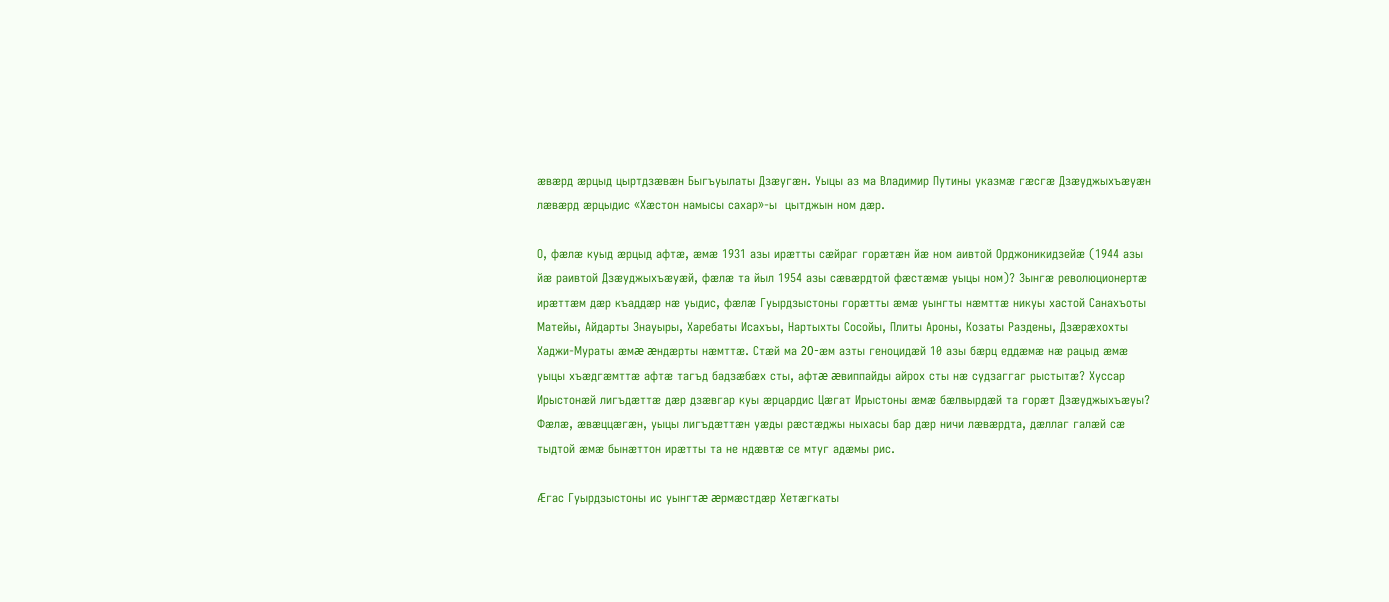æвæрд æрцыд цыртдзæвæн Быгъуылаты Дзæугæн. Уыцы аз ма Владимир Путины указмæ гæсгæ Дзæуджыхъæуæн лæвæрд æрцыдис «Хæстон намысы сахар»-ы  цытджын ном дæр.

О, фæлæ куыд æрцыд афтæ, æмæ 1931 азы ирæтты сæйраг горæтæн йæ ном аивтой Орджоникидзейæ (1944 азы йæ раивтой Дзæуджыхъæуæй, фæлæ та йыл 1954 азы сæвæрдтой фæстæмæ уыцы ном)? Зынгæ революционертæ ирæттæм дæр къаддæр нæ уыдис, фæлæ Гуырдзыстоны горæтты æмæ уынгты нæмттæ никуы хастой Санахъоты Матейы, Айдарты Знауыры, Харебаты Исахъы, Нартыхты Сосойы, Плиты Ароны, Козаты Раздены, Дзæрæхохты Хаджи-Мураты æмæ æндæрты нæмттæ. Стæй ма 20-æм азты геноцидæй 10 азы бæрц еддæмæ нæ рацыд æмæ уыцы хъæдгæмттæ афтæ тагъд бадзæбæх сты, афтæ æвиппайды айрох сты нæ судзаггаг рыстытæ? Хуссар Ирыстонæй лигъдæттæ дæр дзæвгар куы æрцардис Цæгат Ирыстоны æмæ бæлвырдæй та горæт Дзæуджыхъæуы? Фæлæ, æвæццæгæн, уыцы лигъдæттæн уæды рæстæджы ныхасы бар дæр ничи лæвæрдта, дæллаг галæй сæ тыдтой æмæ бынæттон ирæтты та не ндæвтæ се мтуг адæмы рис.

Æгас Гуырдзыстоны ис уынгтæ æрмæстдæр Хетæгкаты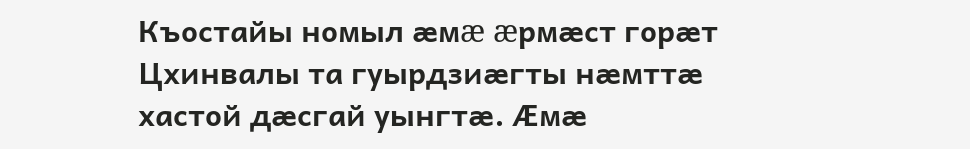Къостайы номыл æмæ æрмæст горæт Цхинвалы та гуырдзиæгты нæмттæ хастой дæсгай уынгтæ. Æмæ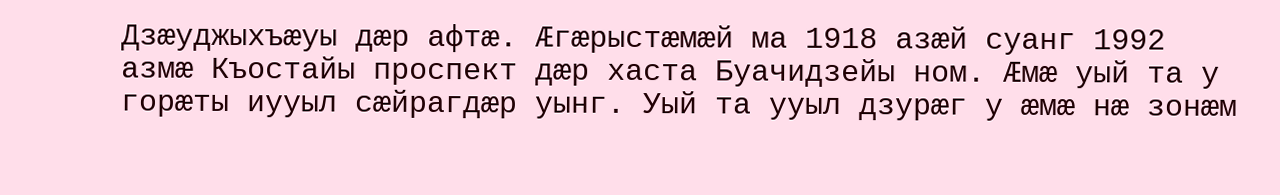Дзæуджыхъæуы дæр афтæ. Æгæрыстæмæй ма 1918 азæй суанг 1992 азмæ Къостайы проспект дæр хаста Буачидзейы ном. Æмæ уый та у горæты иууыл сæйрагдæр уынг. Уый та ууыл дзурæг у æмæ нæ зонæм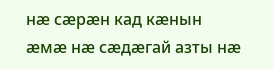нæ сæрæн кад кæнын æмæ нæ сæдæгай азты нæ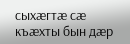сыхæгтæ сæ къæхты бын дæр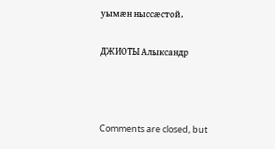уымæн ныссæстой.

ДЖИОТЫ Алыксандр



Comments are closed, but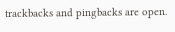trackbacks and pingbacks are open.